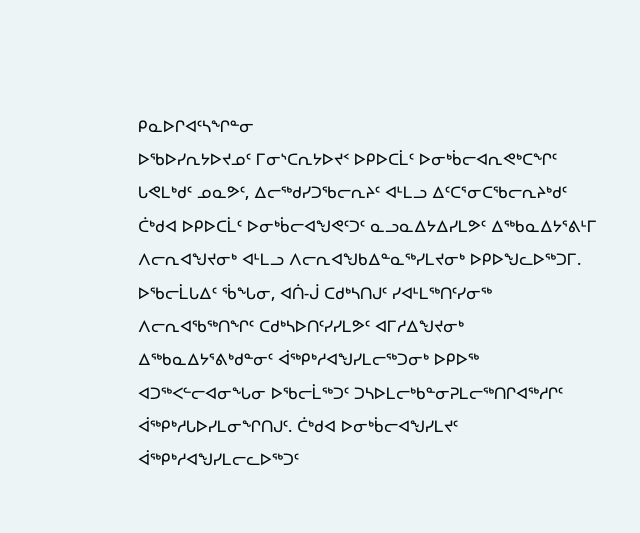ᑭᓇᐅᒋᐊᑦᓴᖏᓐᓂ
ᐅᖃᐅᓯᕆᔭᐅᔪᓄᑦ ᒥᓂᔅᑕᕆᔭᐅᔪᑉ ᐅᑭᐅᑕᒫᑦ ᐅᓂᒃᑳᓕᐊᕆᕙᒃᑕᖏᑦ
ᒐᕙᒪᒃᑯᑦ ᓄᓇᕗᑦ, ᐃᓕᖅᑯᓯᑐᖃᓕᕆᔨᑦ ᐊᒻᒪᓗ ᐃᑦᑕᕐᓂᑕᖃᓕᕆᔨᒃᑯᑦ
ᑖᒃᑯᐊ ᐅᑭᐅᑕᒫᑦ ᐅᓂᒃᑳᓕᐊᖑᕙᑦᑐᑦ ᓇᓗᓇᐃᔭᐃᓯᒪᕗᑦ ᐃᖅᑲᓇᐃᔭᕐᕕᒻᒥ ᐱᓕᕆᐊᖑᔪᓂᒃ ᐊᒻᒪᓗ ᐱᓕᕆᐊᖑᑲᐃᓐᓇᖅᓯᒪᔪᓂᒃ ᐅᑭᐅᖑᓚᐅᖅᑐᒥ. ᐅᖃᓕᒫᒐᐃᑦ ᖄᖓᓂ, ᐊᑏ-ᒎ ᑕᑯᒃᓴᑎᒍᑦ ᓯᐊᒻᒪᖅᑎᑦᓯᓂᖅ ᐱᓕᕆᐊᖃᖅᑎᖏᑦ ᑕᑯᒃᓴᐅᑎᑦᓯᓯᒪᕗᑦ ᐊᒥᓱᐃᖑᔪᓂᒃ ᐃᖅᑲᓇᐃᔭᕐᕕᒃᑯᓐᓂᑦ ᐋᖅᑭᒃᓱᐊᖑᓯᒪᓕᖅᑐᓂᒃ ᐅᑭᐅᖅ ᐊᑐᖅᐸᓪᓕᐊᓂᖓᓂ ᐅᖃᓕᒫᖅᑐᑦ ᑐᓴᐅᒪᓕᒃᑲᓐᓂᕈᒪᓕᖅᑎᒋᐊᖅᓱᒋᑦ ᐋᖅᑭᒃᓱᒐᐅᓯᒪᓂᖏᑎᒍᑦ. ᑖᒃᑯᐊ ᐅᓂᒃᑳᓕᐊᖑᓯᒪᔪᑦ ᐋᖅᑭᒃᓱᐊᖑᓯᒪᓕᓚᐅᖅᑐᑦ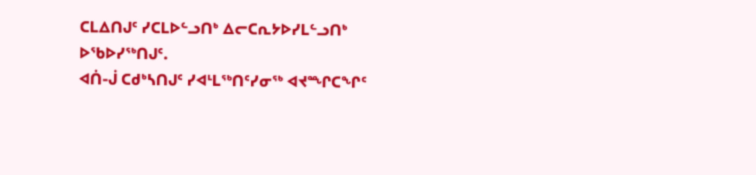ᑕᒪᐃᑎᒍᑦ ᓯᑕᒪᐅᓪᓗᑎᒃ ᐃᓕᑕᕆᔭᐅᓯᒪᓪᓗᑎᒃ ᐅᖃᐅᓯᖅᑎᒍᑦ.
ᐊᑏ-ᒎ ᑕᑯᒃᓴᑎᒍᑦ ᓯᐊᒻᒪᖅᑎᑦᓯᓂᖅ ᐊᔪᙱᑕᖏᑦ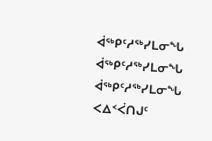ᐋᖅᑭᑦᓱᖅᓯᒪᓂᖓ
ᐋᖅᑭᑦᓱᖅᓯᒪᓂᖓ
ᐋᖅᑭᑦᓱᖅᓯᒪᓂᖓ
ᐸᐃᑉᐹᑎᒍᑦ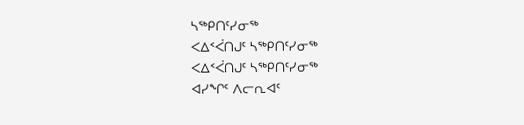ᓴᖅᑭᑎᑦᓯᓂᖅ
ᐸᐃᑉᐹᑎᒍᑦ ᓴᖅᑭᑎᑦᓯᓂᖅ
ᐸᐃᑉᐹᑎᒍᑦ ᓴᖅᑭᑎᑦᓯᓂᖅ
ᐊᓯᖏᑦ ᐱᓕᕆᐊᑦ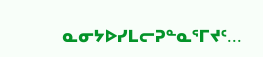ᓇᓂᔭᐅᓯᒪᓕᕈᓐᓇᕐᒥᔪᑦ...